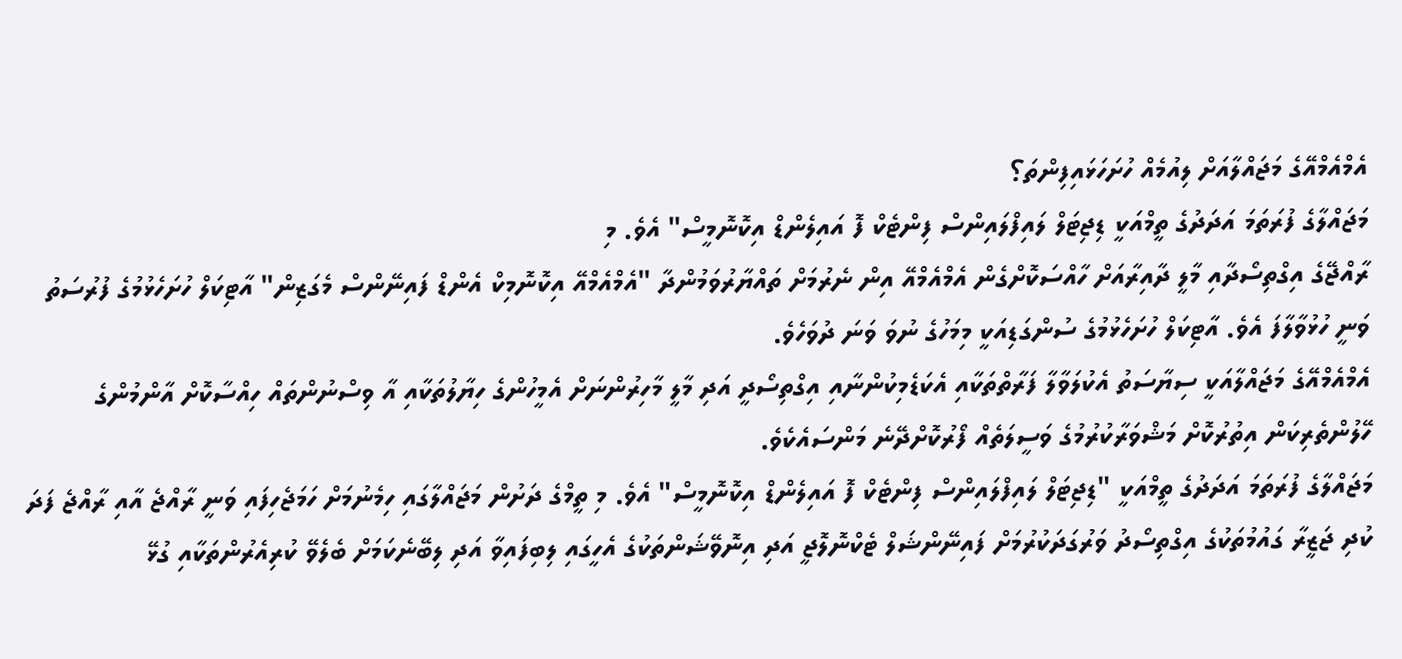އެމްއެމްއޭގެ މަޖައްލާއަށް ލިއުމެއް ހުށަހަޅައިފިންތަ؟
މަޖައްލާގެ ފުރަތަމަ އަދަދުގެ ތީމްއަކީ ޑިޖިޓަލް ލައިފްލައިންސް ފިންޓެކް ފޮ އައިލެންޑް އިކޮނޮމީސް" އެވެ. މި
ރާއްޖޭގެ އިގްތިސޯދާއި މާލީ ދާއިރާއަށް ހާއްސަކޮށްގެން އެމްއެމްއޭ އިން ނެރުމަށް ތައްޔާރުވަމުންދާ "އެމްއެމްއޭ އިކޮނޮމިކް އެންޑް ފައިނޭންސް މެގަޒިން" އާޓިކަލް ހުށަހެޅުމުގެ ފުރުސަތު ވަނީ ހުޅުވާލާފަ އެވެ. އާޓިކަލް ހުށަހެޅުމުގެ ސުންގަޑިއަކީ މިމަހުގެ ނުވަ ވަނަ ދުވަހެވެ.
އެމްއެމްއޭގެ މަޖައްލާއަކީ ސިޔާސަތު އެކުލަވާލާ ފަރާތްތަކާއި އެކަޑެމިކުންނާއި އިގްތިސޯދީ އަދި މާލީ މާހިރުންނަށް އެމީހުންގެ ހިޔާލުތަކާއި އާ ވިސްނުންތައް ހިއްސާކޮށް އާންމުންގެ ހޭލުންތެރިކަން އިތުރުކޮށް މަޝްވަރާކުރުމުގެ ވަސީލަތެއް ފޯރުކޮށްދޭނެ މަންސައެކެވެ.
މަޖައްލާގެ ފުރަތަމަ އަދަދުގެ ތީމްއަކީ "ޑިޖިޓަލް ލައިފްލައިންސް ފިންޓެކް ފޮ އައިލެންޑް އިކޮނޮމީސް" އެވެ. މި ތީމްގެ ދަށުން މަޖައްލާގައި ހިމެނުމަށް ހަމަޖެހިފައި ވަނީ ރާއްޖެ އާއި ރާއްޖެ ފަދަ ކުދި ޖަޒީރާ ގައުމުތަކުގެ އިގްތިސޯދު ވަރުގަދަކުރުމަށް ފައިނޭންޝަލް ޓެކްނޮލޮޖީ އަދި އިނޮވޭޝަންތަކުގެ އެހީގައި ލިބިފައިވާ އަދި ލިބޭނެކަމަށް ބެލެވޭ ކުރިއެރުންތަކާއި ގުޅޭ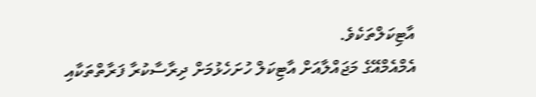އާޓިކަލްތަކެވެ.
އެމްއެމްއޭގެ މަޖައްލާއަށް އާޓިކަލް ހުށަހެޅުމަށް ދިރާސާކުރާ ފަރާތްތަކާއި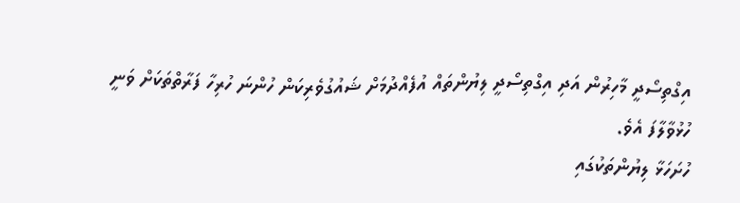އިގްތިސޯދީ މާހިރުން އަދި އިގްތިސޯދީ ލިޔުންތައް އުފެއްދުމަށް ޝައުގުވެރިކަން ހުންނަ ހުރިހާ ފަރާތްތަކަށް ވަނީ ހުޅުވާލާފަ އެވެ.
ހުށަހަޅާ ލިޔުންތަކުގައި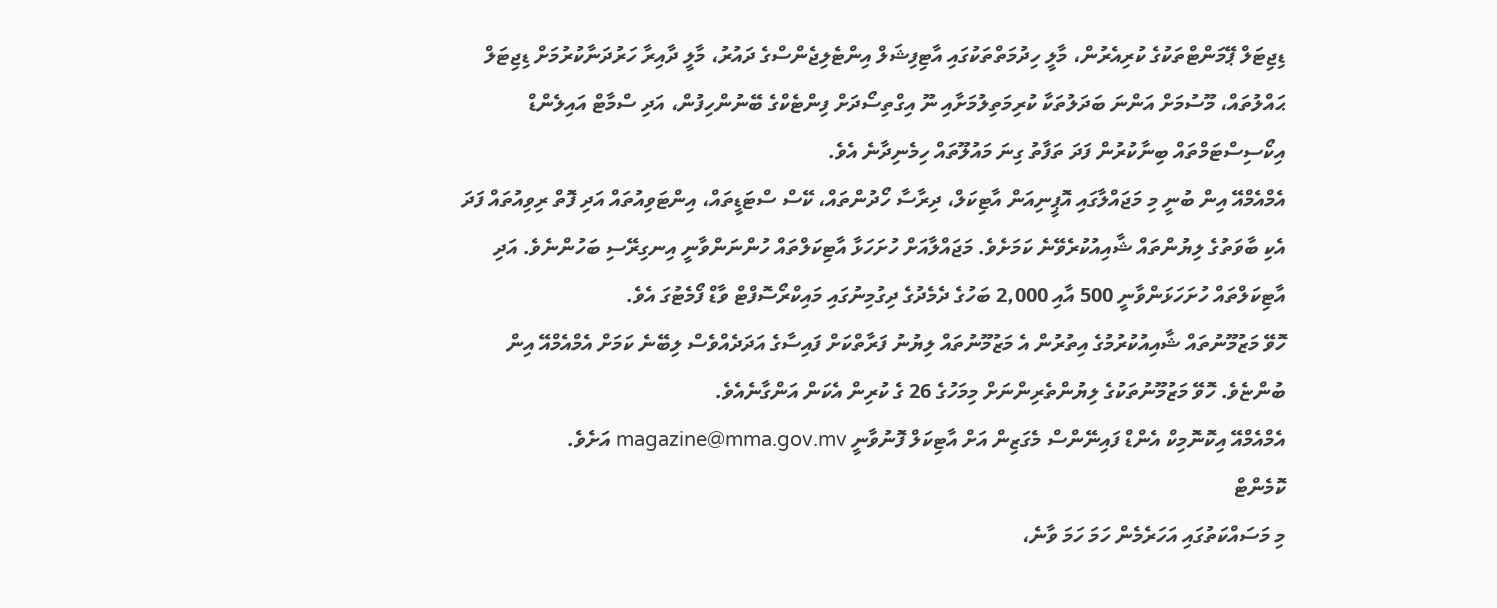ޑިޖިޓަލް ޕޭމަންޓްތަކުގެ ކުރިއެރުން، މާލީ ހިދުމަތްތަކުގައި އާޓިފިޝަލް އިންޓެލިޖެންސްގެ ދައުރު، މާލީ ދާއިރާ ހަރުދަނާކުރުމަށް ޑިޖިޓަލް ޙައްލުތައް، މޫސުމަށް އަންނަ ބަދަލުތަކާ ކުރިމަތިލުމަށާއި ނޫ އިގްތިސޯދަށް ފިންޓެކްގެ ބޭނުންހިފުން، އަދި ސްމާޓް އައިލެންޑް އިކޯސިސްޓަމްތައް ބިނާކުރުން ފަދަ ތަފާތު ގިނަ މައުލޫތައް ހިމެނިދާނެ އެވެ.
އެމްއެމްއޭ އިން ބުނީ މި މަޖައްލާގައި އޮޕީނިއަން އާޓިކަލް، ދިރާސާ ހޯދުންތައް، ކޭސް ސްޓަޑީތައް، އިންޓަވިއުތައް އަދި ފޮތް ރިވިއުތައް ފަދަ އެކި ބާވަތުގެ ލިޔުންތައް ޝާއިއުކުރެވޭނެ ކަމަށެވެ. މަޖައްލާއަށް ހުށަހަޅާ އާޓިކަލްތައް ހުންނަންވާނީ އިނގިރޭސި ބަހުންނެވެ. އަދި އާޓިކަލްތައް ހުށަހަޅަންވާނީ 500 އާއި 2,000 ބަހުގެ ދެމެދުގެ ދިގުމިނުގައި މައިކްރޯސޮފްޓް ވާޑް ފޯމެޓުގަ އެވެ.
ހޮވޭ މަޒުމޫނުތައް ޝާއިއުކުރުމުގެ އިތުރުން އެ މަޒުމޫނުތައް ލިޔުނު ފަރާތްކަށް ފައިސާގެ އަދަދެއްވެސް ލިބޭނެ ކަމަށް އެމްއެމްއޭ އިން ބުންޏެވެ. ހޮވޭ މަޒުމޫނުތަކުގެ ލިޔުންތެރިންނަށް މިމަހުގެ 26 ގެ ކުރިން އެކަން އަންގާނެއެވެ.
އެމްއެމްއޭ އިކޮނޮމިކް އެންޑް ފައިނޭންސް މެގަޒިން އަށް އާޓިކަލް ފޮނުވާނީ magazine@mma.gov.mv އަށެވެ.
ކޮމެންޓް
މި މަސައްކަތުގައި އަހަރެމެން ހަމަ ހަމަ ވާނެ،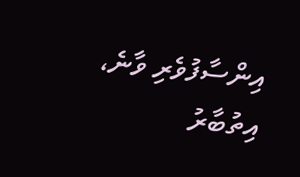އިންސާފުވެރި ވާނެ، އިތުބާރު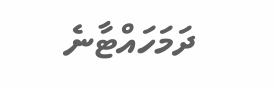ދަމަހައްޓާނެ